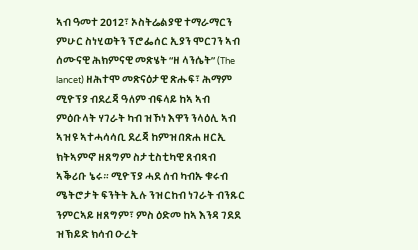ኣብ ዓመተ 2012፣ ኦስትሬልያዊ ተማራማርን ምሁር ስነሂወትን ፕሮፌሰር ኢያን ሞርገን ኣብ ሰሙናዊ ሕክምናዊ መጽሄት “ዘ ላንሴት” (The lancet) ዘሕተሞ መጽናዕታዊ ጽሑፍ፣ ሕማም ሚዮፕያ ብደረጃ ዓለም ብፍላይ ከኣ ኣብ ምዕቡላት ሃገራት ካብ ዝኾነ እዋን ንላዕሊ ኣብ ኣዝዩ ኣተሓሳሳቢ ደረጃ ከምዝበጽሐ ዘርኢ ክትኣምኖ ዘጸግም ስታቲስቲካዊ ጸብጻብ ኣቕሪቡ ኔሩ። ሚዮፕያ ሓደ ሰብ ካብኡ ቁሩብ ሜትሮታት ፍንትት ኢሉ ንዝርከብ ነገራት ብንጹር ንምርኣይ ዘጸግም፣ ምስ ዕድመ ከኣ እንዳ ገደደ ዝኽይድ ክሳብ ዑረት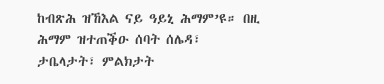ከብጽሕ ዝኸእል ናይ ዓይኒ ሕማም’ዩ። በዚ ሕማም ዝተጠቕዑ ሰባት ሰሌዳ፣ ታቤላታት፣ ምልክታት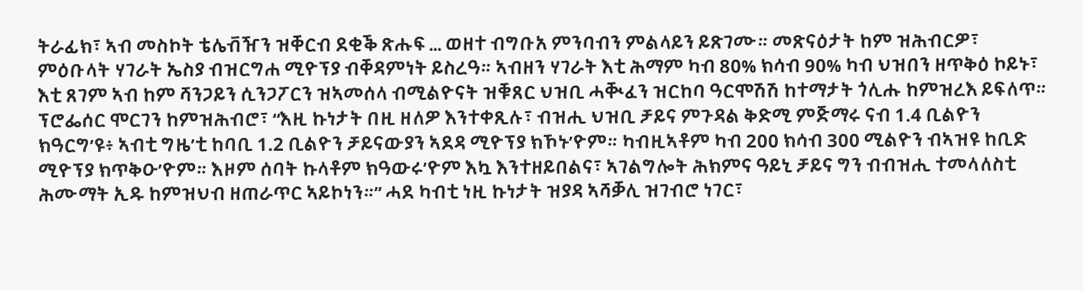ትራፊክ፣ ኣብ መስኮት ቴሌቭዥን ዝቐርብ ደቂቕ ጽሑፍ … ወዘተ ብግቡአ ምንባብን ምልላይን ይጽገሙ። መጽናዕታት ከም ዝሕብርዎ፣ ምዕቡላት ሃገራት ኤስያ ብዝርግሐ ሚዮፕያ ብቐዳምነት ይስረዓ። ኣብዘን ሃገራት እቲ ሕማም ካብ 80% ክሳብ 90% ካብ ህዝበን ዘጥቅዕ ኮይኑ፣ እቲ ጸገም ኣብ ከም ሻንጋይን ሲንጋፖርን ዝኣመሰላ ብሚልዮናት ዝቑጸር ህዝቢ ሓቚፈን ዝርከባ ዓርሞሽሽ ከተማታት ጎሊሑ ከምዝረእ ይፍለጥ። ፕሮፌሰር ሞርገን ከምዝሕብሮ፣ “እዚ ኩነታት በዚ ዘለዎ እንተቀጺሉ፣ ብዝሒ ህዝቢ ቻይና ምጉዳል ቅድሚ ምጅማሩ ናብ 1.4 ቢልዮን ክዓርግ’ዩ፥ ኣብቲ ግዜ’ቲ ከባቢ 1.2 ቢልዮን ቻይናውያን ኣደዳ ሚዮፕያ ክኾኑ’ዮም። ካብዚኣቶም ካብ 200 ክሳብ 300 ሚልዮን ብኣዝዩ ከቢድ ሚዮፕያ ክጥቅዑ’ዮም። እዞም ሰባት ኩላቶም ክዓውሩ’ዮም እኳ እንተዘይበልና፣ ኣገልግሎት ሕክምና ዓይኒ ቻይና ግን ብብዝሒ ተመላለስቲ ሕሙማት ኢዱ ከምዝህብ ዘጠራጥር ኣይኮነን።” ሓደ ካብቲ ነዚ ኩነታት ዝያዳ ኣሻቓሊ ዝገብሮ ነገር፣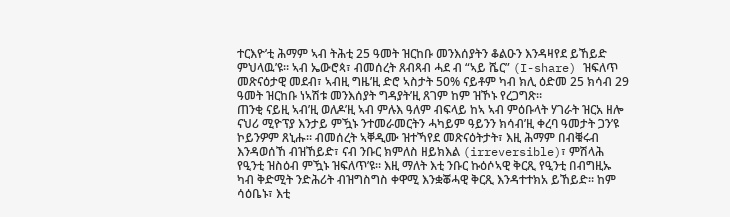ተርእዮ’ቲ ሕማም ኣብ ትሕቲ 25 ዓመት ዝርከቡ መንእሰያትን ቆልዑን እንዳዛየደ ይኸይድ ምህላዉ’ዩ። ኣብ ኤውሮጳ፣ ብመሰረት ጸብጻብ ሓደ ብ “ኣይ ሼር” (I-share) ዝፍለጥ መጽናዕታዊ መደብ፣ ኣብዚ ግዜ’ዚ ድሮ ኣስታት 50% ናይቶም ካብ ክሊ ዕድመ 25 ክሳብ 29 ዓመት ዝርከቡ ነኣሽቱ መንእሰያት ግዳያት’ዚ ጸገም ከም ዝኾኑ የረጋግጽ።
ጠንቂ ናይዚ ኣብ’ዚ ወለዶ’ዚ ኣብ ምሉእ ዓለም ብፍላይ ከኣ ኣብ ምዕቡላት ሃገራት ዝርአ ዘሎ ናህሪ ሚዮፕያ እንታይ ምዃኑ ንተመራመርትን ሓካይም ዓይንን ክሳብ’ዚ ቀረባ ዓመታት ጋን’ዩ ኮይንዎም ጸኒሑ። ብመሰረት ኣቐዲሙ ዝተኻየደ መጽናዕትታት፣ እዚ ሕማም በብቑሩብ እንዳወሰኸ ብዝኸይድ፣ ናብ ንቡር ክምለስ ዘይክእል (irreversible)፣ ምሽላሕ የዒንቲ ዝስዕብ ምዃኑ ዝፍለጥ’ዩ። እዚ ማለት እቲ ንቡር ኩዕሶኣዊ ቅርጺ የዒንቲ በብግዚኡ ካብ ቅድሚት ንድሕሪት ብዝግስግስ ቀዋሚ እንቋቖሓዊ ቅርጺ እንዳተተክአ ይኸይድ። ከም ሳዕቤኑ፣ እቲ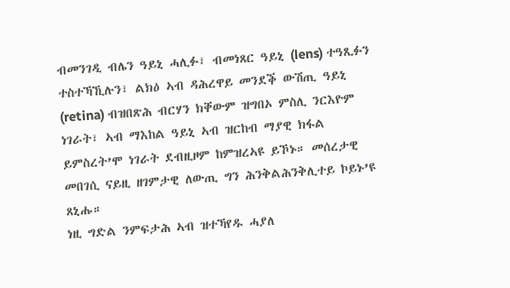ብመንገዲ ብሌን ዓይኒ ሓሊፉ፣ ብመነጸር ዓይኒ (lens) ተዓጺፉን ተስተኻኺሉን፣ ልክዕ ኣብ ዳሕረዋይ መንደቕ ውሽጢ ዓይኒ (retina) ብዝበጽሕ ብርሃን ክቐውም ዝግበኦ ምስሊ ንርእዮም ነገራት፣ ኣብ ማእከል ዓይኒ ኣብ ዝርከብ ማያዊ ክፋል ይምስረት’ሞ ነገራት ደብዚዞም ከምዝረኣዩ ይኾኑ። መሰረታዊ መበገሲ ናይዚ ዘገምታዊ ለውጢ ግን ሕንቅልሕንቅሊተይ ኮይኑ’ዩ ጸኒሑ።
ነዚ ግድል ንምፍታሕ ኣብ ዝተኻየዱ ሓያለ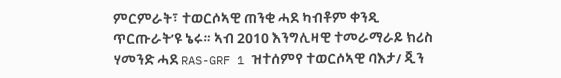ምርምራት፣ ተወርሶኣዊ ጠንቂ ሓደ ካብቶም ቀንዲ ጥርጡራት’ዩ ኔሩ። ኣብ 2010 እንግሊዛዊ ተመራማራይ ክሪስ ሃመንድ ሓደ RAS-GRF 1 ዝተሰምየ ተወርሶኣዊ ባእታ/ ጂን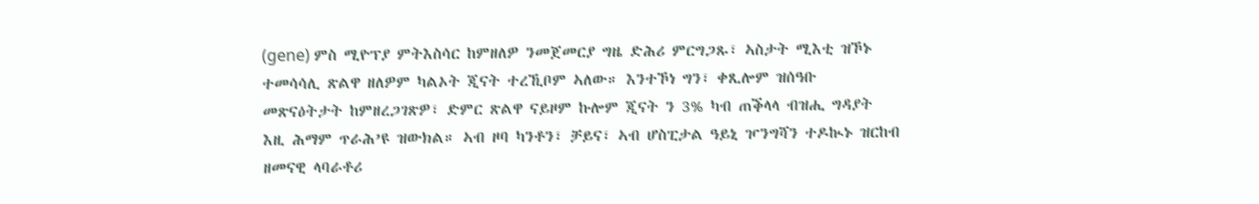(gene) ምስ ሚዮፕያ ምትእስሳር ከምዘለዎ ንመጀመርያ ግዜ ድሕሪ ምርግጋጹ፣ ኣስታት ሚእቲ ዝኾኑ ተመሳሳሊ ጽልዋ ዘለዎም ካልኦት ጂናት ተረኺቦም ኣለው። እንተኾነ ግን፣ ቀጺሎም ዝሰዓቡ መጽናዕትታት ከምዘረጋገጽዎ፣ ድምር ጽልዋ ናይዞም ኩሎም ጂናት ን 3% ካብ ጠቕላላ ብዝሒ ግዳያት እዚ ሕማም ጥራሕ’ዩ ዝውክል። ኣብ ዞባ ካንቶን፣ ቻይና፣ ኣብ ሆስፒታል ዓይኒ ዦንግሻን ተዶኲኑ ዝርከብ ዘመናዊ ላባራቶሪ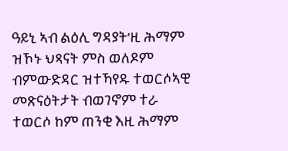ዓይኒ ኣብ ልዕሊ ግዳያት’ዚ ሕማም ዝኾኑ ህጻናት ምስ ወለዶም ብምውድዳር ዝተኻየዱ ተወርሶኣዊ መጽናዕትታት ብወገኖም ተራ ተወርሶ ከም ጠንቂ እዚ ሕማም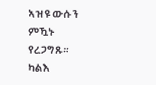ኣዝዩ ውሱን ምዃኑ የረጋግጹ። ካልእ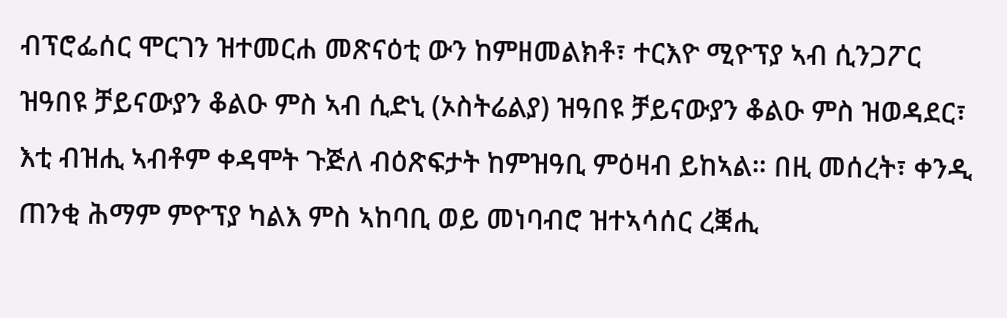ብፕሮፌሰር ሞርገን ዝተመርሐ መጽናዕቲ ውን ከምዘመልክቶ፣ ተርእዮ ሚዮፕያ ኣብ ሲንጋፖር ዝዓበዩ ቻይናውያን ቆልዑ ምስ ኣብ ሲድኒ (ኦስትሬልያ) ዝዓበዩ ቻይናውያን ቆልዑ ምስ ዝወዳደር፣ እቲ ብዝሒ ኣብቶም ቀዳሞት ጉጅለ ብዕጽፍታት ከምዝዓቢ ምዕዛብ ይከኣል። በዚ መሰረት፣ ቀንዲ ጠንቂ ሕማም ምዮፕያ ካልእ ምስ ኣከባቢ ወይ መነባብሮ ዝተኣሳሰር ረቛሒ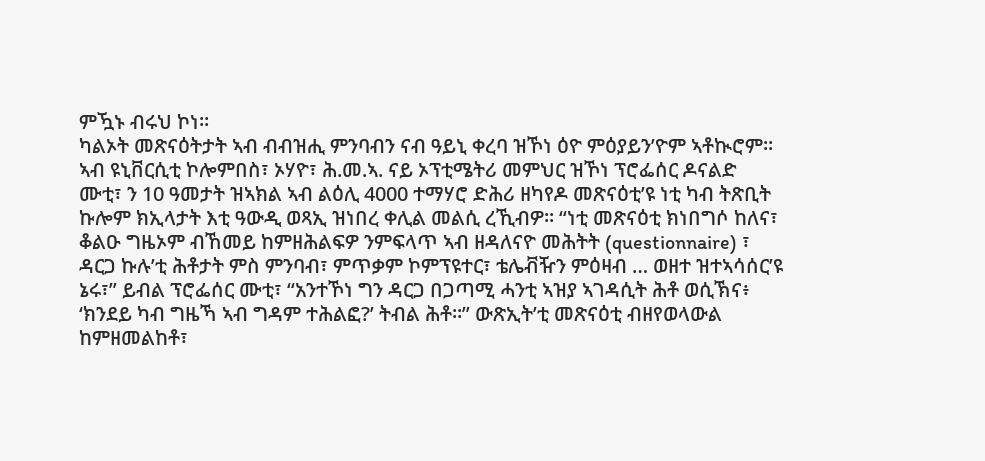ምዃኑ ብሩህ ኮነ።
ካልኦት መጽናዕትታት ኣብ ብብዝሒ ምንባብን ናብ ዓይኒ ቀረባ ዝኾነ ዕዮ ምዕያይን’ዮም ኣቶኲሮም። ኣብ ዩኒቨርሲቲ ኮሎምበስ፣ ኦሃዮ፣ ሕ.መ.ኣ. ናይ ኦፕቲሜትሪ መምህር ዝኾነ ፕሮፌሰር ዶናልድ ሙቲ፣ ን 10 ዓመታት ዝኣክል ኣብ ልዕሊ 4000 ተማሃሮ ድሕሪ ዘካየዶ መጽናዕቲ’ዩ ነቲ ካብ ትጽቢት ኩሎም ክኢላታት እቲ ዓውዲ ወጻኢ ዝነበረ ቀሊል መልሲ ረኺብዎ። “ነቲ መጽናዕቲ ክነበግሶ ከለና፣ ቆልዑ ግዜኦም ብኸመይ ከምዘሕልፍዎ ንምፍላጥ ኣብ ዘዳለናዮ መሕትት (questionnaire) ፣ ዳርጋ ኩሉ’ቲ ሕቶታት ምስ ምንባብ፣ ምጥቃም ኮምፕዩተር፣ ቴሌቭዥን ምዕዛብ … ወዘተ ዝተኣሳሰር’ዩ ኔሩ፣” ይብል ፕሮፌሰር ሙቲ፣ “አንተኾነ ግን ዳርጋ በጋጣሚ ሓንቲ ኣዝያ ኣገዳሲት ሕቶ ወሲኽና፥ ‘ክንደይ ካብ ግዜኻ ኣብ ግዳም ተሕልፎ?’ ትብል ሕቶ።” ውጽኢት’ቲ መጽናዕቲ ብዘየወላውል ከምዘመልከቶ፣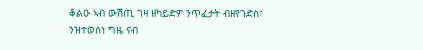ቆልዑ ኣብ ውሽጢ ገዛ ዘካይድዎ ንጥፈታት ብዘየገድስ፣ ንዝተወሰነ ግዜ ናብ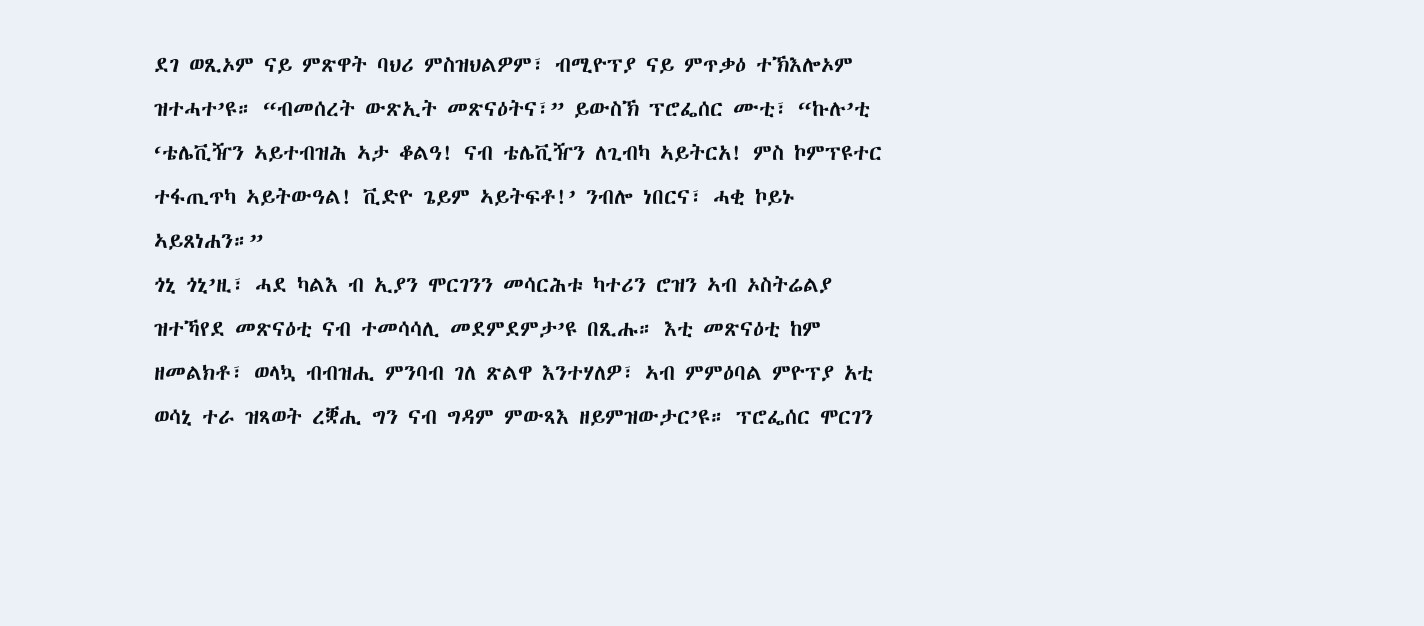ደገ ወጺኦም ናይ ምጽዋት ባህሪ ምስዝህልዎም፣ ብሚዮፕያ ናይ ምጥቃዕ ተኽእሎኦም ዝተሓተ’ዩ። “ብመሰረት ውጽኢት መጽናዕትና፣” ይውስኽ ፕሮፌሰር ሙቲ፣ “ኩሉ’ቲ ‘ቴሌቪዥን ኣይተብዝሕ ኣታ ቆልዓ! ናብ ቴሌቪዥን ለጊብካ ኣይትርአ! ምስ ኮምፕዩተር ተፋጢጥካ ኣይትውዓል! ቪድዮ ጌይም ኣይትፍቶ!’ ንብሎ ነበርና፣ ሓቂ ኮይኑ ኣይጸነሐን።”
ጎኒ ጎኒ’ዚ፣ ሓደ ካልእ ብ ኢያን ሞርገንን መሳርሕቱ ካተሪን ሮዝን ኣብ ኦስትሬልያ ዝተኻየደ መጽናዕቲ ናብ ተመሳሳሊ መደምደምታ’ዩ በጺሑ። እቲ መጽናዕቲ ከም ዘመልክቶ፣ ወላኳ ብብዝሒ ምንባብ ገለ ጽልዋ እንተሃለዎ፣ ኣብ ምምዕባል ምዮፕያ አቲ ወሳኒ ተራ ዝጻወት ረቛሒ ግን ናብ ግዳም ምውጻእ ዘይምዝውታር’ዩ። ፕሮፌሰር ሞርገን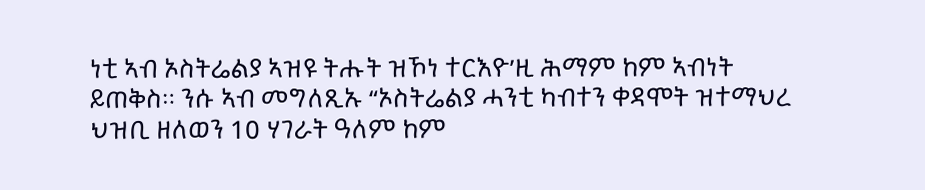ነቲ ኣብ ኦስትሬልያ ኣዝዩ ትሑት ዝኾነ ተርእዮ’ዚ ሕማም ከም ኣብነት ይጠቅስ። ንሱ ኣብ መግለጺኡ “ኦስትሬልያ ሓንቲ ካብተን ቀዳሞት ዝተማህረ ህዝቢ ዘለወን 10 ሃገራት ዓለም ከም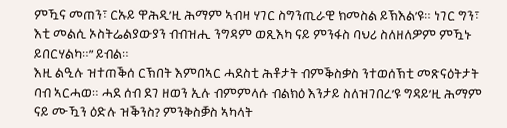ምዃና መጠን፣ ርኡይ ዋሕዲ’ዚ ሕማም ኣብዛ ሃገር ስግንጢራዊ ክመስል ይኽእል’ዩ። ነገር ግን፣ እቲ መልሲ ኦስትሬልያውያን ብብዝሒ ንግዳም ወጺእካ ናይ ምንፋስ ባህሪ ስለዘለዎም ምዃኑ ይበርሃልካ።” ይብል።
እዚ ልዒሉ ዝተጠቕሰ ርኽበት እምበኣር ሓደስቲ ሕቶታት ብምቕስቃስ ንተወሰኽቲ መጽናዕትታት ባብ ኣርሓወ። ሓደ ሰብ ደገ ዘወን ኢሉ ብምምላሱ ብልክዕ እንታይ ስለዝገበረ’ዩ ግዳይ’ዚ ሕማም ናይ ሙዃን ዕድሉ ዝቕንስ? ምንቅስቓስ ኣካላት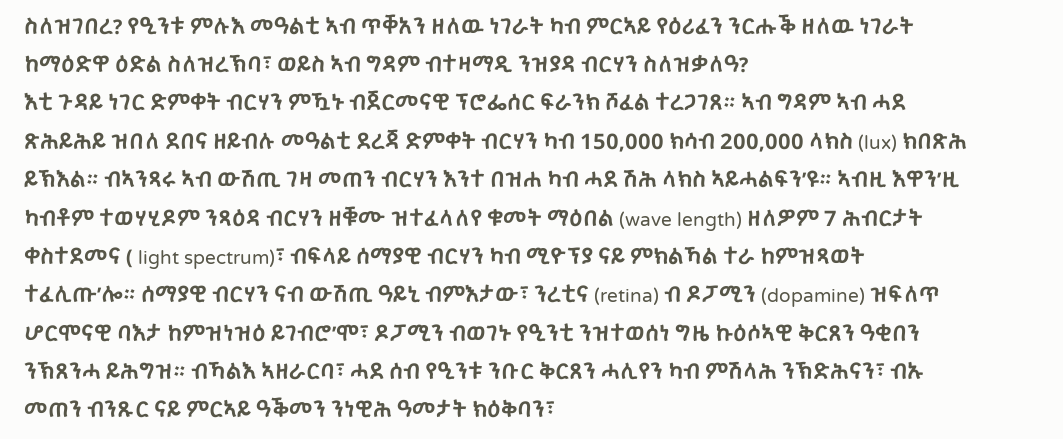ስለዝገበረ? የዒንቱ ምሉእ መዓልቲ ኣብ ጥቐአን ዘለዉ ነገራት ካብ ምርኣይ የዕሪፈን ንርሑቕ ዘለዉ ነገራት ከማዕድዋ ዕድል ስለዝረኽባ፣ ወይስ ኣብ ግዳም ብተዛማዲ ንዝያዳ ብርሃን ስለዝቃለዓ?
እቲ ጉዳይ ነገር ድምቀት ብርሃን ምዃኑ ብጀርመናዊ ፕሮፌሰር ፍራንክ ሾፈል ተረጋገጸ። ኣብ ግዳም ኣብ ሓደ ጽሕይሕይ ዝበለ ደበና ዘይብሉ መዓልቲ ደረጃ ድምቀት ብርሃን ካብ 150,000 ክሳብ 200,000 ላክስ (lux) ክበጽሕ ይኽእል። ብኣንጻሩ ኣብ ውሽጢ ገዛ መጠን ብርሃን እንተ በዝሐ ካብ ሓደ ሽሕ ላክስ ኣይሓልፍን’ዩ። ኣብዚ እዋን’ዚ ካብቶም ተወሃሂዶም ንጻዕዳ ብርሃን ዘቑሙ ዝተፈላለየ ቁመት ማዕበል (wave length) ዘለዎም 7 ሕብርታት ቀስተደመና ( light spectrum)፣ ብፍላይ ሰማያዊ ብርሃን ካብ ሚዮፕያ ናይ ምክልኻል ተራ ከምዝጻወት ተፈሊጡ’ሎ። ሰማያዊ ብርሃን ናብ ውሽጢ ዓይኒ ብምእታው፣ ንረቲና (retina) ብ ዶፓሚን (dopamine) ዝፍለጥ ሆርሞናዊ ባእታ ከምዝነዝዕ ይገብሮ’ሞ፣ ዶፓሚን ብወገኑ የዒንቲ ንዝተወሰነ ግዜ ኩዕሶኣዊ ቅርጸን ዓቂበን ንኽጸንሓ ይሕግዝ። ብኻልእ ኣዘራርባ፣ ሓደ ሰብ የዒንቱ ንቡር ቅርጸን ሓሊየን ካብ ምሽላሕ ንኽድሕናን፣ ብኡ መጠን ብንጹር ናይ ምርኣይ ዓቕመን ንነዊሕ ዓመታት ክዕቅባን፣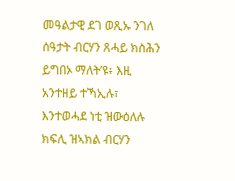መዓልታዊ ደገ ወጺኡ ንገለ ሰዓታት ብርሃን ጸሓይ ክስሕን ይግበኦ ማለት’ዩ፥ እዚ አንተዘይ ተኻኢሉ፣ እንተወሓደ ነቲ ዝውዕለሉ ክፍሊ ዝኣክል ብርሃን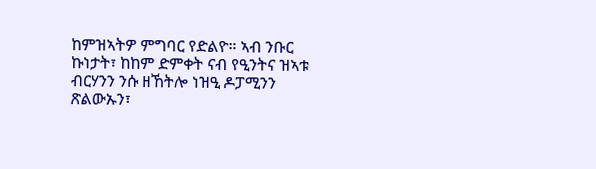ከምዝኣትዎ ምግባር የድልዮ። ኣብ ንቡር ኩነታት፣ ከከም ድምቀት ናብ የዒንትና ዝኣቱ ብርሃንን ንሱ ዘኸትሎ ነዝዒ ዶፓሚንን ጽልውኡን፣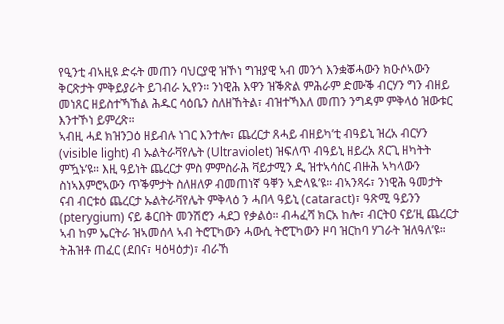የዒንቲ ብኣዚዩ ድሩት መጠን ባህርያዊ ዝኾነ ግዝያዊ ኣብ መንጎ እንቋቖሓውን ክዑሶኣውን ቅርጽታት ምቅይያራት ይገብራ ኢየን። ንነዊሕ እዋን ዝቕጽል ምሕራም ድሙቕ ብርሃን ግን ብዘይ መነጸር ዘይስተኻኸል ሕዱር ሳዕቤን ስለዘኸትል፣ ብዝተኻእለ መጠን ንግዳም ምቅላዕ ዝውቱር እንተኾነ ይምረጽ።
ኣብዚ ሓደ ክዝንጋዕ ዘይብሉ ነገር እንተሎ፣ ጨረርታ ጸሓይ ብዘይካ’ቲ ብዓይኒ ዝረአ ብርሃን (visible light) ብ ኡልትራቫየሌት (Ultraviolet) ዝፍለጥ ብዓይኒ ዘይረአ ጸርጊ ዘካትት ምዃኑ’ዩ። እዚ ዓይነት ጨረርታ ምስ ምምስራሕ ቫይታሚን ዲ ዝተኣሳሰር ብዙሕ ኣካላውን ስነኣእምሮኣውን ጥቕምታት ስለዘለዎ ብመጠነኛ ዓቐን ኣድላዪ’ዩ። ብኣንጻሩ፣ ንነዊሕ ዓመታት ናብ ብርቱዕ ጨረርታ ኡልትራቫየሌት ምቅላዕ ን ሓበላ ዓይኒ (cataract)፣ ዓጽሚ ዓይንን (pterygium) ናይ ቆርበት መንሽሮን ሓደጋ የቃልዕ። ብሓፈሻ ክርአ ከሎ፣ ብርትዐ ናይ’ዚ ጨረርታ ኣብ ከም ኤርትራ ዝኣመሰላ ኣብ ትሮፒካውን ሓውሲ ትሮፒካውን ዞባ ዝርከባ ሃገራት ዝለዓለ’ዩ። ትሕዝቶ ጠፈር (ደበና፣ ዛዕዛዕታ)፣ ብራኸ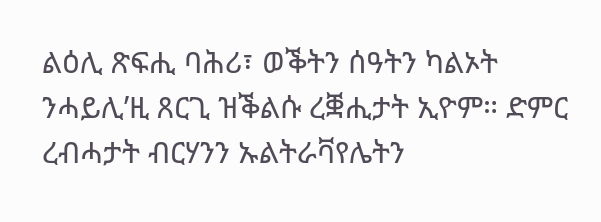ልዕሊ ጽፍሒ ባሕሪ፣ ወቕትን ሰዓትን ካልኦት ንሓይሊ’ዚ ጸርጊ ዝቕልሱ ረቛሒታት ኢዮም። ድምር ረብሓታት ብርሃንን ኡልትራቫየሌትን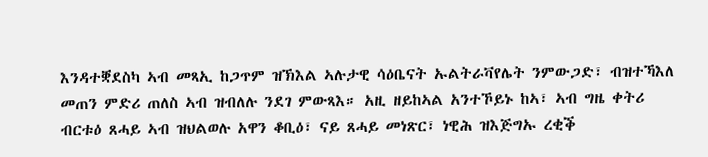እንዳተቛደስካ ኣብ መጻኢ ከጋጥም ዝኽእል ኣሉታዊ ሳዕቤናት ኡልትራቫየሌት ንምውጋድ፣ ብዝተኻእለ መጠን ምድሪ ጠለስ ኣብ ዝብለሉ ንደገ ምውጻእ። አዚ ዘይከኣል አንተኾይኑ ከኣ፣ ኣብ ግዜ ቀትሪ ብርቱዕ ጸሓይ ኣብ ዝህልወሉ አዋን ቆቢዕ፣ ናይ ጸሓይ መነጽር፣ ነዊሕ ዝእጅግኡ ረቂቕ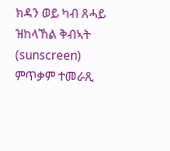ክዳን ወይ ካብ ጸሓይ ዝከላኸል ቅብኣት (sunscreen) ምጥቃም ተመራጺ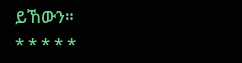ይኸውን።
* * * * *